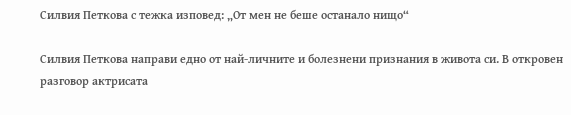Силвия Петкова с тежка изповед: „От мен не беше останало нищо“

Силвия Петкова направи едно от най-личните и болезнени признания в живота си. В откровен разговор актрисата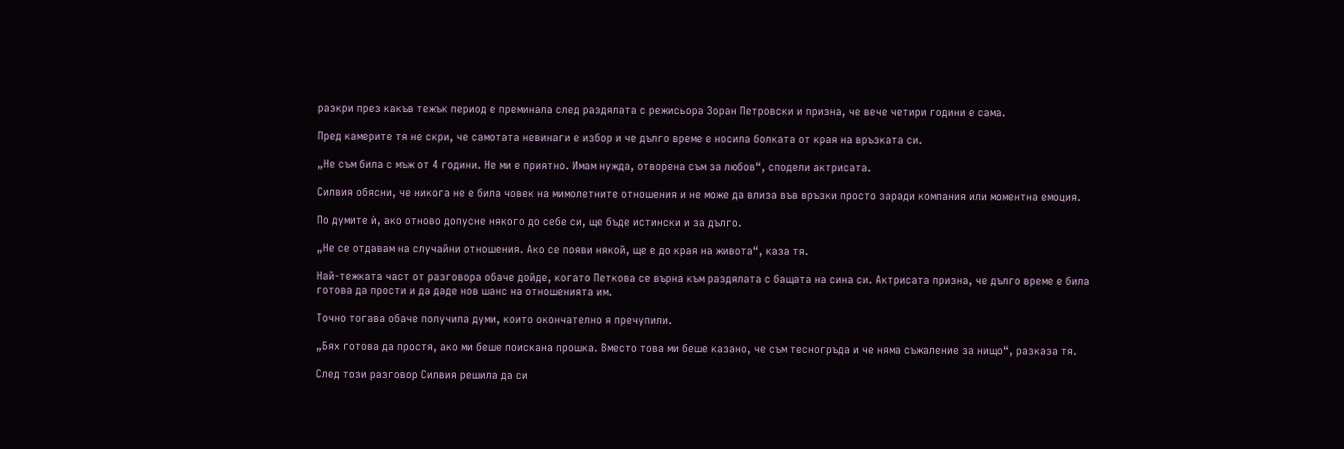разкри през какъв тежък период е преминала след раздялата с режисьора Зоран Петровски и призна, че вече четири години е сама.

Пред камерите тя не скри, че самотата невинаги е избор и че дълго време е носила болката от края на връзката си.

„Не съм била с мъж от 4 години. Не ми е приятно. Имам нужда, отворена съм за любов“, сподели актрисата.

Силвия обясни, че никога не е била човек на мимолетните отношения и не може да влиза във връзки просто заради компания или моментна емоция.

По думите ѝ, ако отново допусне някого до себе си, ще бъде истински и за дълго.

„Не се отдавам на случайни отношения. Ако се появи някой, ще е до края на живота“, каза тя.

Най-тежката част от разговора обаче дойде, когато Петкова се върна към раздялата с бащата на сина си. Актрисата призна, че дълго време е била готова да прости и да даде нов шанс на отношенията им.

Точно тогава обаче получила думи, които окончателно я пречупили.

„Бях готова да простя, ако ми беше поискана прошка. Вместо това ми беше казано, че съм тесногръда и че няма съжаление за нищо“, разказа тя.

След този разговор Силвия решила да си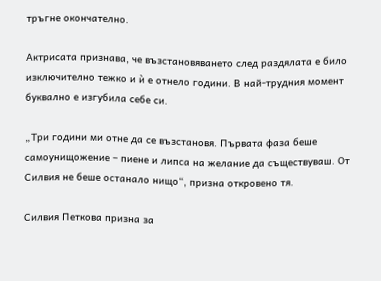тръгне окончателно.

Актрисата признава, че възстановяването след раздялата е било изключително тежко и ѝ е отнело години. В най-трудния момент буквално е изгубила себе си.

„Три години ми отне да се възстановя. Първата фаза беше самоунищожение – пиене и липса на желание да съществуваш. От Силвия не беше останало нищо“, призна откровено тя.

Силвия Петкова призна за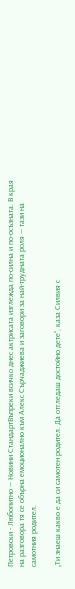Петровски - Любопитно — Новини СтандартВъпреки всичко днес актрисата изглежда по-силна и по-осъзната. В края на разговора тя се обърна емоционално към Алекс Сърчаджиева и заговори за най-трудната роля — тази на самотния родител.

„Ти знаеш какво е да си самотен родител. Да отгледаш достойно дете“, каза Силвия с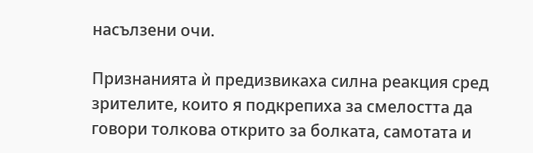насълзени очи.

Признанията ѝ предизвикаха силна реакция сред зрителите, които я подкрепиха за смелостта да говори толкова открито за болката, самотата и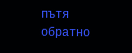пътя обратно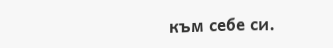към себе си.